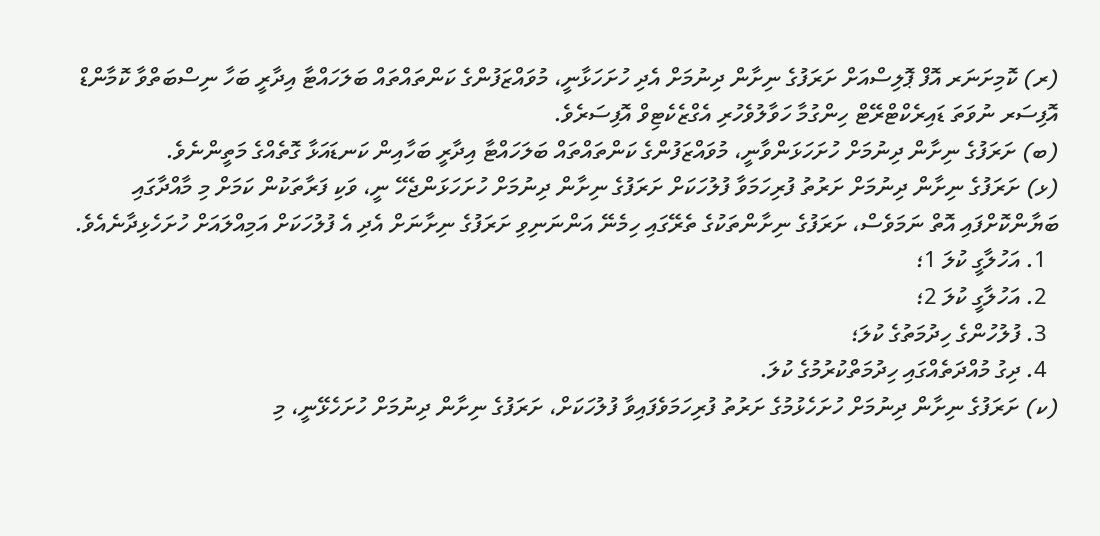(ރ) ކޮމިށަނަރ އޮފް ޕޮލިސްއަށް ށަރަފުގެ ނިށާން ދިނުމަށް އެދި ހުށަހަޅާނީ، މުވައްޒަފުންގެ ކަންތައްތައް ބަލަހައްޓާ އިދާރީ ބަހާ ނިސްބަތްވާ ކޮމާންޑް އޮފިސަރ ނުވަތަ ޑައިރެކްޓްރޭޓް ހިންގުމާ ހަވާލުވެހުރި އެގްޒެކެޓިވް އޮފިސަރެވެ.
(ބ) ށަރަފުގެ ނިށާން ދިނުމަށް ހުށަހަޅަންވާނީ، މުވައްޒަފުންގެ ކަންތައްތައް ބަލަހައްޓާ އިދާރީ ބަހާއިން ކަނޑައަޅާ ގޮތެއްގެ މަތީންނެވެ.
(ޅ) ށަރަފުގެ ނިށާން ދިނުމަށް ށަރުތު ފުރިހަމަވާ ފުލުހަކަށް ށަރަފުގެ ނިށާން ދިނުމަށް ހުށަހަޅަންޖެހޭ ނީ، ވަކި ފަރާތަކުން ކަމަށް މި މާއްދާގައި ބަޔާންކޮށްފައި އޮތް ނަމަވެސް، ށަރަފުގެ ނިށާންތަކުގެ ތެރޭގައި ހިމެނޭ އަންނަނިވި ށަރަފުގެ ނިށާނަށް އެދި އެ ފުލުހަކަށް އަމިއްލައަށް ހުށަހެޅިދާނެއެވެ.
  1. އަހުލާގީ ކުލަ 1؛
  2. އަހުލާގީ ކުލަ 2؛
  3. ފުލުހުންގެ ހިދުމަތުގެ ކުލަ؛
  4. ދިގު މުއްދަތެއްގައި ހިދުމަތްކުރުމުގެ ކުލަ.
(ކ) ށަރަފުގެ ނިށާން ދިނުމަށް ހުށަހެޅުމުގެ ށަރުތު ފުރިހަމަވެފައިވާ ފުލުހަކަށް، ށަރަފުގެ ނިށާން ދިނުމަށް ހުށަހެޅޭނީ، މި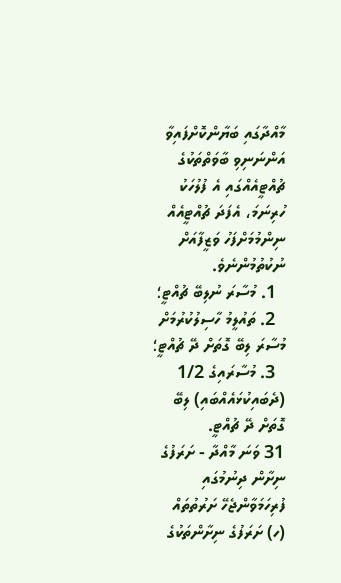މާއްދާގައި ބަޔާންކޮށްފައިވާ އަންނަނިވި ބާވަތްތަކުގެ ޗުއްޓީއެއްގައި އެ ފުލުހަކު ހުރިނަމަ، އެފަދަ ޗުއްޓީއެއް ނިންމުމަށްފަހު ވަޒީފާއަށް ނުކުތުމުންނެވެ.
  1. މުސާރަ ނުލިބޭ ޗުއްޓީ؛
  2. ތައުލީމު ހާސިލުކުރުމަށް މުސާރަ ލިބޭ ގޮތަށް ދޭ ޗުއްޓީ؛
  3. މުސާރައިގެ 1/2 (ދެބައިކުޅައެއްބައި) ލިބޭ ގޮތަށް ދޭ ޗުއްޓީ.
31 ވަނަ މާއްދާ - ށަރަފުގެ ނިށާން ދިނުމުގައި ފުރިހަމަވާންޖެހޭ ށަރުތުތައް
(ހ) ށަރަފުގެ ނިށާންތަކުގެ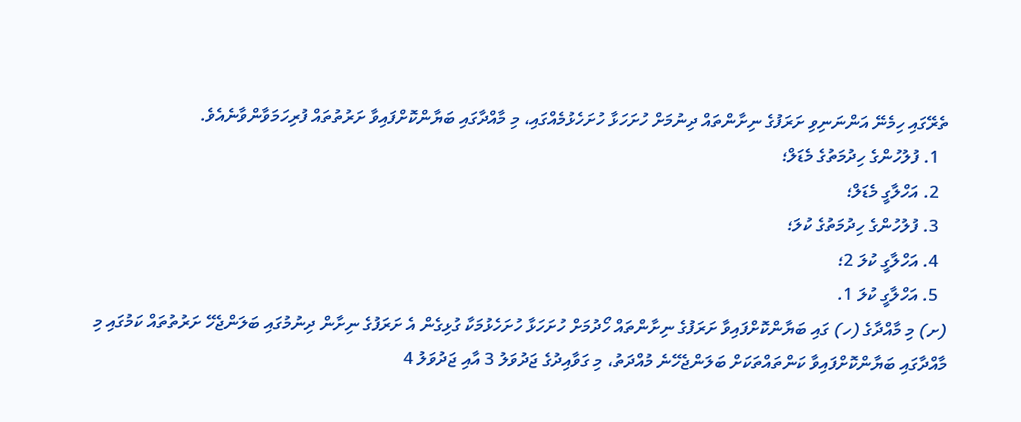ތެރޭގައި ހިމެނޭ އަންނަނިވި ށަރަފުގެ ނިށާންތައް ދިނުމަށް ހުށަހަޅާ ހުށަހެޅުމެއްގައި، މި މާއްދާގައި ބަޔާންކޮށްފައިވާ ށަރުތުތައް ފުރިހަމަވާންވާނެއެވެ.
  1. ފުލުހުންގެ ހިދުމަތުގެ މެޑަލް؛
  2. އަހްލާގީ މެޑަލް؛
  3. ފުލުހުންގެ ހިދުމަތުގެ ކުލަ؛
  4. އަހްލާގީ ކުލަ 2؛
  5. އަހްލާގީ ކުލަ 1.
(ށ) މި މާއްދާގެ (ހ) ގައި ބަޔާންކޮށްފައިވާ ށަރަފުގެ ނިށާންތައް ހޯދުމަށް ހުށަހަޅާ ހުށަހެޅުމަކާ ގުޅިގެން އެ ށަރަފުގެ ނިށާން ދިނުމުގައި ބަލަންޖެހޭ ށަރުތުތައް ކަމުގައި މި މާއްދާގައި ބަޔާންކޮށްފައިވާ ކަންތައްތަކަށް ބަލަންޖެހޭނެ މުއްދަތު، މި ގަވާއިދުގެ ޖަދުވަލު 3 އާއި ޖަދުވަލު 4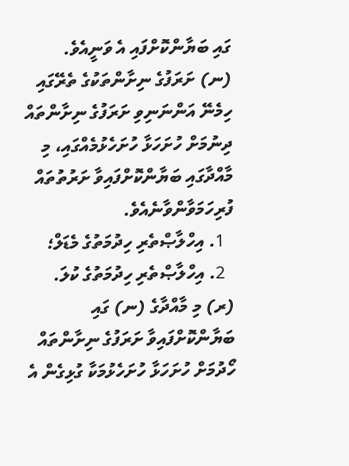ގައި ބަޔާންކޮށްފައި އެ ވަނީއެވެ.
(ނ) ށަރަފުގެ ނިށާންތަކުގެ ތެރޭގައި ހިމެނޭ އަންނަނިވި ށަރަފުގެ ނިށާންތައް ދިނުމަށް ހުށަހަޅާ ހުށަހެޅުމެއްގައި، މި މާއްދާގައި ބަޔާންކޮށްފައިވާ ށަރުތުތައް ފުރިހަމަވާންވާނެއެވެ.
  1. އިހްލާޞްތެރި ހިދުމަތުގެ މެޑަލް؛
  2. އިހްލާޞްތެރި ހިދުމަތުގެ ކުލަ.
(ރ) މި މާއްދާގެ (ނ) ގައި ބަޔާންކޮށްފައިވާ ށަރަފުގެ ނިށާންތައް ހޯދުމަށް ހުށަހަޅާ ހުށަހެޅުމަކާ ގުޅިގެން އެ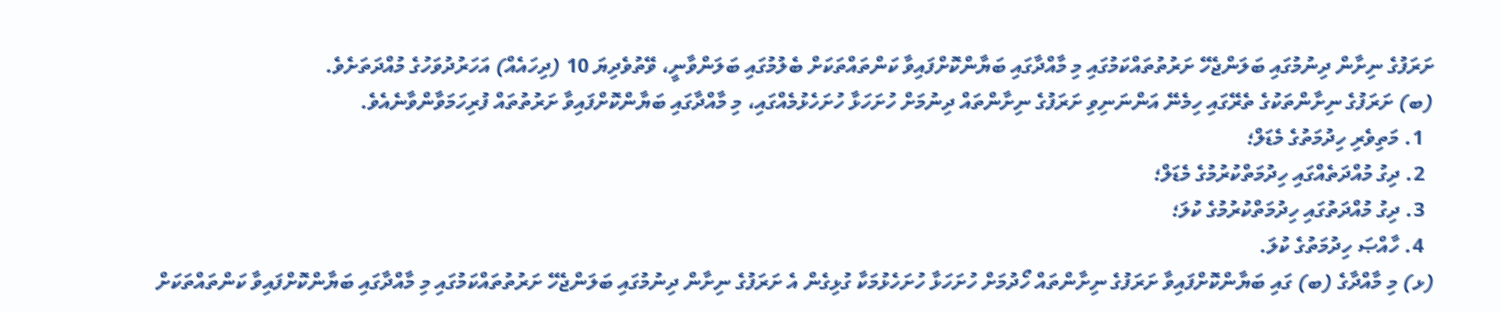ށަރަފުގެ ނިށާން ދިނުމުގައި ބަލަންޖެހޭ ށަރުތުތައްކަމުގައި މި މާއްދާގައި ބަޔާންކޮށްފައިވާ ކަންތައްތަކަށް ބެލުމުގައި ބަލަންވާނީ، ވޭތުވެދިޔަ 10 (ދިހައެއް) އަހަރުދުވަހުގެ މުއްދަތަށެވެ.
(ބ) ށަރަފުގެ ނިށާންތަކުގެ ތެރޭގައި ހިމެނޭ އަންނަނިވި ށަރަފުގެ ނިށާންތައް ދިނުމަށް ހުށަހަޅާ ހުށަހެޅުމެއްގައި، މި މާއްދާގައި ބަޔާންކޮށްފައިވާ ށަރުތުތައް ފުރިހަމަވާންވާނެއެވެ.
  1. މަތިވެރި ހިދުމަތުގެ މެޑަލް؛
  2. ދިގު މުއްދަތެއްގައި ހިދުމަތްކުރުމުގެ މެޑަލް؛
  3. ދިގު މުއްދަތުގައި ހިދުމަތްކުރުމުގެ ކުލަ؛
  4. ހާއްޞަ ހިދުމަތުގެ ކުލަ.
(ޅ) މި މާއްދާގެ (ބ) ގައި ބަޔާންކޮށްފައިވާ ށަރަފުގެ ނިށާންތައް ހޯދުމަށް ހުށަހަޅާ ހުށަހެޅުމަކާ ގުޅިގެން އެ ށަރަފުގެ ނިށާން ދިނުމުގައި ބަލަންޖެހޭ ށަރުތުތައްކަމުގައި މި މާއްދާގައި ބަޔާންކޮށްފައިވާ ކަންތައްތަކަށް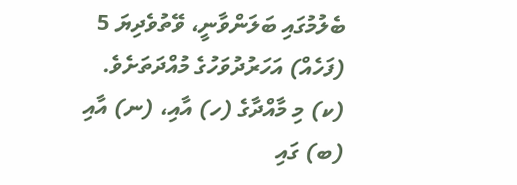ބެލުމުގައި ބަލަންވާނީ، ވޭތުވެދިޔަ 5 (ފަހެއް) އަހަރުދުވަހުގެ މުއްދަތަށެވެ.
(ކ) މި މާއްދާގެ (ހ) އާއި، (ނ) އާއި (ބ) ގައި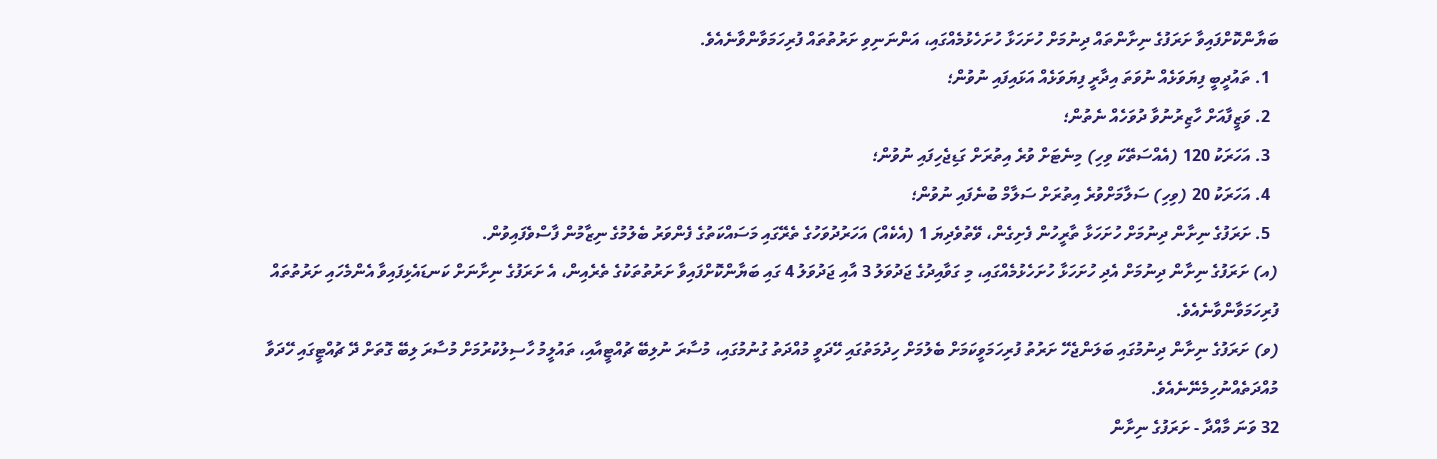ބަޔާންކޮށްފައިވާ ށަރަފުގެ ނިށާންތައް ދިނުމަށް ހުށަހަޅާ ހުށަހެޅުމެއްގައި، އަންނަނިވި ށަރުތުތައް ފުރިހަމަވާންވާނެއެވެ.
  1. ތައުދީބީ ފިޔަވަޅެއް ނުވަތަ އިދާރީ ފިޔަވަޅެއް އަޅައިފައި ނުވުން؛
  2. ވަޒީފާއަށް ހާޒިރުނުވާ ދުވަހެއް ނެތުން؛
  3. އަހަރަކު 120 (އެއްސަތޭކަ ވިހި) މިނެޓަށް ވުރެ އިތުރަށް ގަޑިޖެހިފައި ނުވުން؛
  4. އަހަރަކު 20 (ވިހި) ސަލާމަށްވުރެ އިތުރަށް ސަލާމް ބުނެފައި ނުވުން؛
  5. ށަރަފުގެ ނިށާން ދިނުމަށް ހުށަހަޅާ ތާރީހުން ފެށިގެން، ވޭތުވެދިޔަ 1 (އެކެއް) އަހަރުދުވަހުގެ ތެރޭގައި މަސައްކަތުގެ ފެންވަރު ބެލުމުގެ ނިޒާމުން ފާސްވެފައިވުން.
(އ) ށަރަފުގެ ނިށާން ދިނުމަށް އެދި ހުށަހަޅާ ހުށަހެޅުމެއްގައި، މި ގަވާއިދުގެ ޖަދުވަލު 3 އާއި ޖަދުވަލު 4 ގައި ބަޔާންކޮށްފައިވާ ށަރުތުތަކުގެ ތެރެއިން، އެ ށަރަފުގެ ނިށާނަށް ކަނޑައެޅިފައިވާ އެންމެހައި ށަރުތުތައް ފުރިހަމަވާންވާނެއެވެ.
(ވ) ށަރަފުގެ ނިށާން ދިނުމުގައި ބަލަންޖެހޭ ށަރުތު ފުރިހަމަވީކަމަށް ބެލުމަށް ހިދުމަތުގައި ހޭދަވީ މުއްދަތު ގުނުމުގައި، މުސާރަ ނުލިބޭ ޗުއްޓީއާއި، ތައުލީމު ހާސިލުކުރުމަށް މުސާރަ ލިބޭ ގޮތަށް ދޭ ޗުއްޓީގައި ހޭދަވާ މުއްދަތެއްނުހިމެނޭނެއެވެ.
32 ވަނަ މާއްދާ - ށަރަފުގެ ނިށާން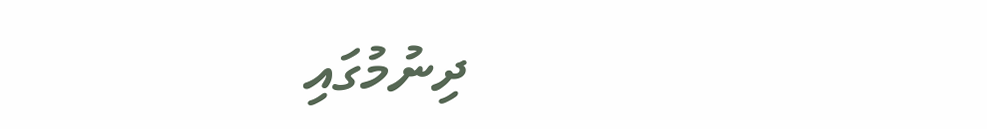ދިނުމުގައި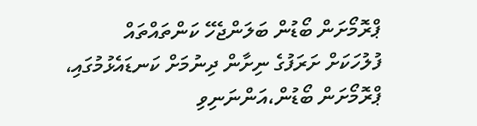ޕްރޮމޯށަން ބޯޑުން ބަލަންޖެހޭ ކަންތައްތައް
ފުލުހަކަށް ށަރަފުގެ ނިށާން ދިނުމަށް ކަނޑައެޅުމުގައި، ޕްރޮމޯށަން ބޯޑުން،އަންނަނިވި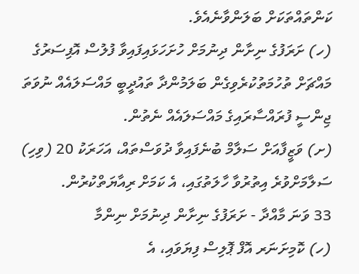ކަންތައްތަކަށް ބަލަންވާނެއެވެ.
(ހ) ށަރަފުގެ ނިށާން ދިނުމަށް ހުށަހަޅައިފައިވާ ފުލުސް އޮފިސަރުގެ މައްޗަށް ތުހުމަތުކުރެވިގެން ބަލަމުންދާ ތައުދީބީ މައްސަލައެއް ނުވަތަ ޖިންސީ ފުރައްސާރައިގެ މައްސަލައެއް ނެތުން.
(ށ) ވަޒީފާއަށް ސަލާމް ބުނެފައިވާ ދުވަސްތައް، އަހަރަކު 20 (ވިހި) ސަލާމަށްވުރެ އިތުރުވާ ހާލަތުގައި، އެ ކަމަށް ރިއާޔަތްކުރުން.
33 ވަނަ މާއްދާ - ށަރަފުގެ ނިށާން ދިނުމަށް ނިންމާ
(ހ) ކޮމިށަނަރ އޮފް ޕޮލިސް ފިޔަވައި، އެ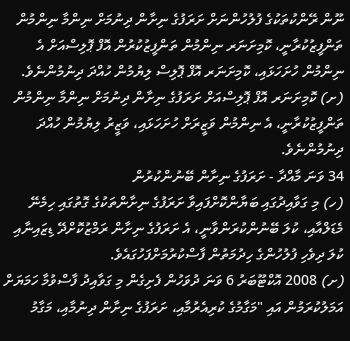ނޫން ރޭންކުތަކުގެ ފުލުހުންނަށް ށަރަފުގެ ނިށާން ދިނުމަށް ނިންމާ ނިންމުން ތަންފީޒުކުރާނީ، ކޮމިށަނަރ ނިންމުން ތަންފީޒުކުރުން އޮފް ޕޮލިސްއަށް އެ ނިންމުން ހުށަހަޅައި، ކޮމިށަނަރ އޮފް ޕޮލިސް ލިޔުމުން ހުއްދަ ދިނުމުންނެވެ.
(ށ) ކޮމިށަނަރ އޮފް ޕޮލިސްއަށް ށަރަފުގެ ނިށާން ދިނުމަށް ނިންމާ ނިންމުން ތަންފީޒުކުރާނީ، އެ ނިންމުން ވަޒީރަށް ހުށަހަޅައި، ވަޒީރު ލިޔުމުން ހުއްދަ ދިނުމުންނެވެ.
34 ވަނަ މާއްދާ - ށަރަފުގެ ނިށާން ބޭނުންކުރުން
(ހ) މި ގަވާއިދުގައި ބަޔާންކޮށްފައިވާ ށަރަފުގެ ނިށާންތަކުގެ ގޮތުގައި ހިމެނޭ މެޑަލްއާއި، ކުލަ ބޭނުންކުރަންވާނީ، އެ ށަރަފުގެ ނިށާން ރަމްޒުކޮށްދޭ ޑިޒައިނާއި ކުލަ ދިވެހި ފުލުހުންގެ ހިދުމަތުން ފާސްކުރުމަށްފަހުގައެވެ.
(ށ) 2008 އޮކްޓޫބަރު 6 ވަނަ ދުވަހުން ފެށިގެން މި ގަވާއިދު ފާސްވުމާ ހަމަޔަށް އަމަލުކުރަމުން އައި "މަގާމުގެ ކުރިއެރުމާއި، ށަރަފުގެ ނިށާން ދިނުމާއި، މަގާމު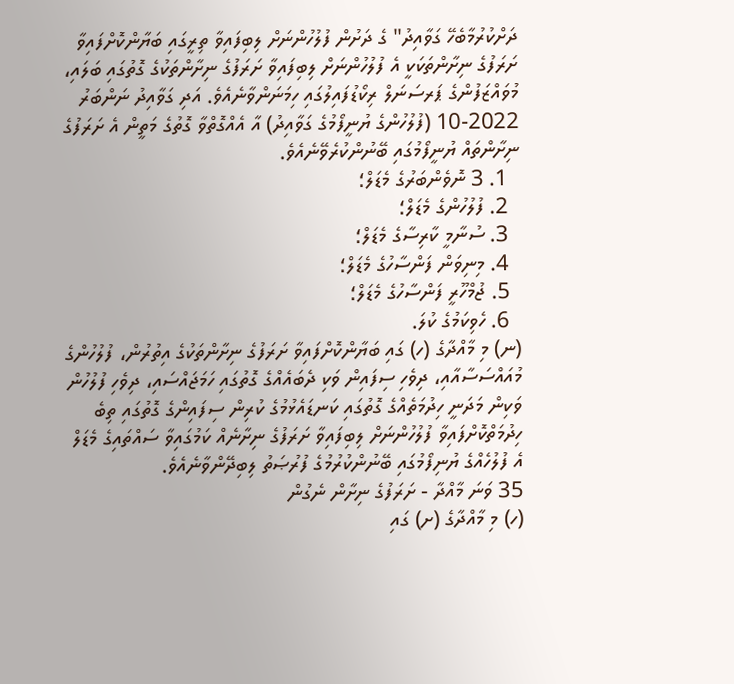ދަށްކުރުމާބެހޭ ގަވާއިދު" ގެ ދަށުން ފުލުހުންނަށް ލިބިފައިވާ ތިރީގައި ބަޔާންކޮށްފައިވާ ށަރަފުގެ ނިށާންތަކަކީ އެ ފުލުހުންނަށް ލިބިފައިވާ ށަރަފުގެ ނިށާންތަކުގެ ގޮތުގައި ބަލައި، މުވައްޒަފުންގެ ޕަރސަނަލް ރިކޯޑުފައިލުގައި ހިމަނަންވާނެއެވެ. އަދި ގަވާއިދު ނަންބަރު 2022-10 (ފުލުހުންގެ ޔުނީފޯމުގެ ގަވާއިދު) އާ އެއްގޮތްވާ ގޮތުގެ މަތީން އެ ށަރަފުގެ ނިށާންތައް ޔުނީފޯމުގައި ބޭނުންކުރެވޭނެއެވެ.
  1. 3 ނޮވެންބަރުގެ މެޑަލް؛
  2. ފުލުހުންގެ މެޑަލް؛
  3. ސުނާމީ ކާރިސާގެ މެޑަލް؛
  4. މިނިވަން ފަންސާހުގެ މެޑަލް؛
  5. ޖުމްހޫރީ ފަންސާހުގެ މެޑަލް؛
  6. ހެވިކަމުގެ ކުލަ.
(ނ) މި މާއްދާގެ (ހ) ގައި ބަޔާންކޮށްފައިވާ ށަރަފުގެ ނިށާންތަކުގެ އިތުރުން، ފުލުހުންގެ މުއައްސަސާއާއި، ދިވެހި ސިފައިން ވަކި ދެބައެއްގެ ގޮތުގައި ހަމަޖައްސައި، ދިވެހި ފުލުހުން ވަކިން މަދަނީ ހިދުމަތެއްގެ ގޮތުގައި ކަނޑައެޅުމުގެ ކުރިން ސިފައިންގެ ގޮތުގައި ތިބެ ހިދުމަތްކޮށްފައިވާ ފުލުހުންނަށް ލިބިފައިވާ ށަރަފުގެ ނިށާނެއް ކަމުގައިވާ ސައްތައިގެ މެޑަލް އެ ފުލުހެއްގެ ޔުނިފޯމުގައި ބޭނުންކުރުމުގެ ފުރުޞަތު ލިބިދޭންވާނެއެވެ.
35 ވަނަ މާއްދާ - ށަރަފުގެ ނިށާން ނެގުން
(ހ) މި މާއްދާގެ (ށ) ގައި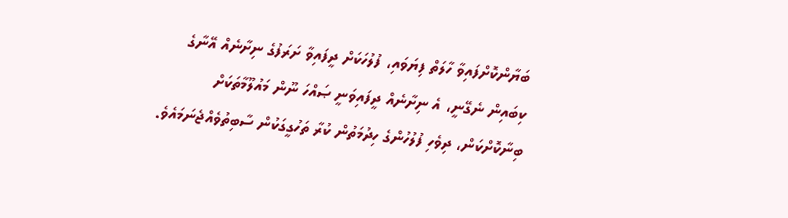ބަޔާންކޮށްފައިވާ ހާލަތް ފިޔަވައި، ފުލުހަކަށް ދީފައިވާ ށަރަފުގެ ނިށާނެއް އޭނާގެ ކިބައިން ނެގޭނީ، އެ ނިށާނެއް ދީފައިވަނީ ޞައްހަ ނޫން މައުލޫމާތަކަށް ބިނާކޮށްކަން، ދިވެހި ފުލުހުންގެ ހިދުމަތުން ކުރާ ތަހުގީގަކުން ސާބިތުވެއްޖެނަމައެވެ.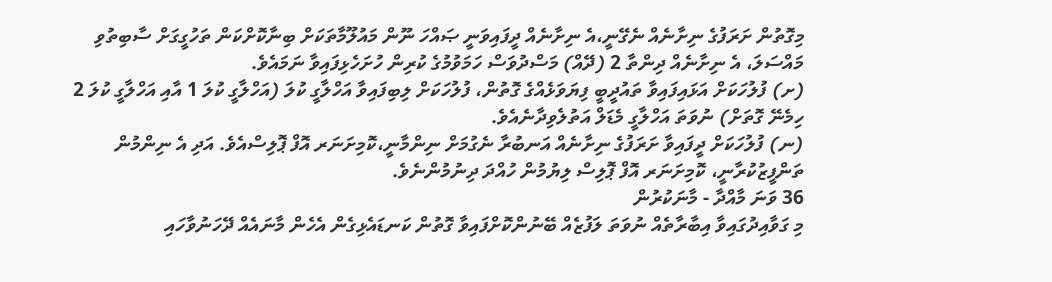މިގޮތުން ށަރަފުގެ ނިށާނެއް ނެގޭނީ،އެ ނިށާނެއް ދީފައިވަނީ ޞައްހަ ނޫން މައުލޫމާތަކަށް ބިނާކޮށްކަން ތަހުގީގަށް ސާބިތުވި މައްސަލަ، އެ ނިށާނެއް ދިންތާ 2 (ދޭއް) މަސްދުވަސް ހަމަވުމުގެ ކުރިން ހުށަހެޅިފައިވާ ނަމައެވެ.
(ށ) ފުލުހަކަށް އަޅައިފައިވާ ތައުދީބީ ފިޔަވަޅެއްގެ ގޮތުން، ފުލުހަކަށް ލިބިފައިވާ އަހްލާގީ ކުލަ (އަހްލާގީ ކުލަ 1 އާއި އަހްލާގީ ކުލަ 2 ހިމެނޭ ގޮތަށް) ނުވަތަ އަހްލާގީ މެޑަލް އަތުލެވިދާނެއެވެ.
(ނ) ފުލުހަކަށް ދީފައިވާ ށަރަފުގެ ނިށާނެއް އަނބުރާ ނެގުމަށް ނިންމާނީ،ކޮމިށަނަރ އޮފް ޕޮލިސްއެވެ. އަދި އެ ނިންމުން ތަންފީޒުކުރާނީ، ކޮމިށަނަރ އޮފް ޕޮލިސް ލިޔުމުން ހުއްދަ ދިނުމުންނެވެ.
36 ވަނަ މާއްދާ - މާނަކުރުން
މި ގަވާއިދުގައިވާ އިބާރާތެއް ނުވަތަ ލަފުޒެއް ބޭނުންކޮށްފައިވާ ގޮތުން ކަނޑައެޅިގެން އެހެން މާނައެއް ދޭހަނުވާހައި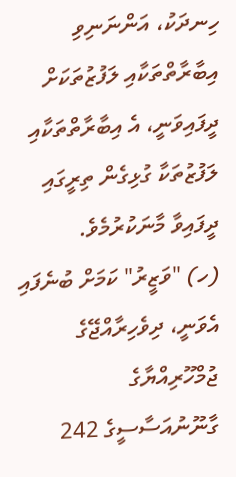ހިނދަކު، އަންނަނިވި އިބާރާތްތަކާއި ލަފުޒުތަކަށް ދީފައިވަނީ، އެ އިބާރާތްތަކާއި ލަފުޒުތަކާ ގުޅިގެން ތިރީގައި ދީފައިވާ މާނަކުރުމެވެ.
(ހ) "ވަޒީރު" ކަމަށް ބުނެފައި އެވަނީ، ދިވެހިރާއްޖޭގެ ޖުމްހޫރިއްޔާގެ ގާނޫނުއަސާސީގެ 242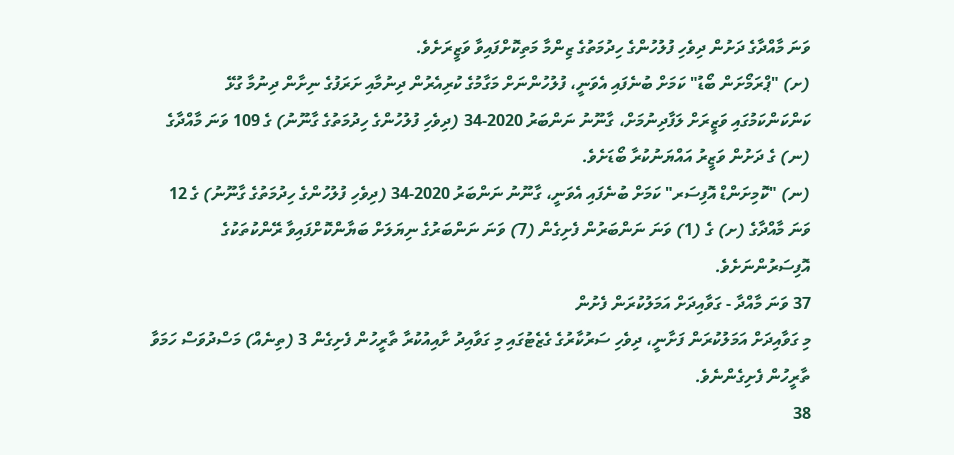ވަނަ މާއްދާގެ ދަށުން ދިވެހި ފުލުހުންގެ ހިދުމަތުގެ ޒިންމާ މަތިކޮށްފައިވާ ވަޒީރަށެވެ.
(ށ) "ޕްރަމޯށަން ބޯޑު" ކަމަށް ބުނެފައި އެވަނީ، ފުލުހުންނަށް މަގާމުގެ ކުރިއެރުން ދިނުމާއި ށަރަފުގެ ނިށާން ދިނުމާ ގުޅޭ ކަންކަންކަމުގައި ވަޒީރަށް ލަފާދިނުމަށް، ގާނޫނު ނަންބަރު 2020-34 (ދިވެހި ފުލުހުންގެ ހިދުމަތުގެ ގާނޫނު) ގެ 109 ވަނަ މާއްދާގެ (ނ) ގެ ދަށުން ވަޒީރު އައްޔަނުކުރާ ބޯޑަށެވެ.
(ނ) "ކޮމިށަންޑް އޮފިސަރ" ކަމަށް ބުނެފައި އެވަނީ، ގާނޫނު ނަންބަރު 2020-34 (ދިވެހި ފުލުހުންގެ ހިދުމަތުގެ ގާނޫނު) ގެ 12 ވަނަ މާއްދާގެ (ށ) ގެ (1) ވަނަ ނަންބަރުން ފެށިގެން (7) ވަނަ ނަންބަރުގެ ނިޔަލަށް ބަޔާންކޮށްފައިވާ ރޭންކުތަކުގެ އޮފިސަރުންނަށެވެ.
37 ވަނަ މާއްދާ - ގަވާއިދަށް އަމަލުކުރަން ފެށުން
މި ގަވާއިދަށް އަމަލުކުރަން ފަށާނީ، ދިވެހި ސަރުކާރުގެ ގެޒެޓުގައި މި ގަވާއިދު ށާއިއުކުރާ ތާރީހުން ފެށިގެން 3 (ތިނެއް) މަސްދުވަސް ހަމަވާ ތާރީހުން ފެށިގެންނެވެ.
38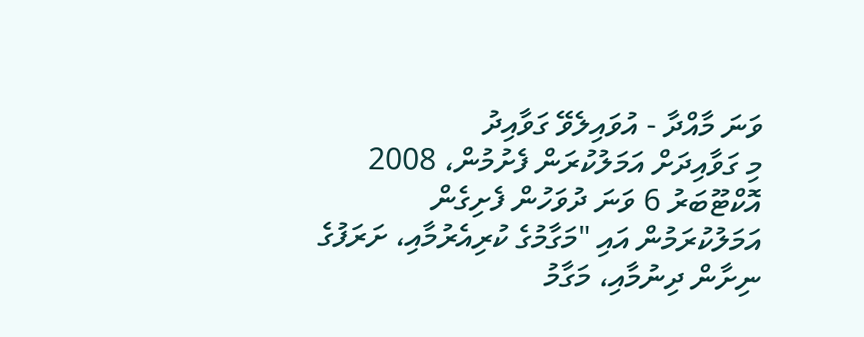ވަނަ މާއްދާ - އުވައިލެވޭ ގަވާއިދު
މި ގަވާއިދަށް އަމަލުކުރަން ފެށުމުން، 2008 އޮކްޓޫބަރު 6 ވަނަ ދުވަހުން ފެށިގެން އަމަލުކުރަމުން އައި "މަގާމުގެ ކުރިއެރުމާއި، ށަރަފުގެ ނިށާން ދިނުމާއި، މަގާމު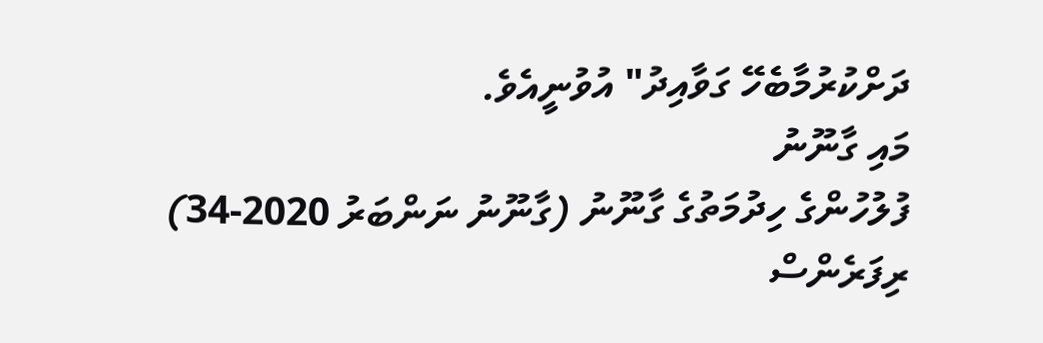ދަށްކުރުމާބެހޭ ގަވާއިދު" އުވުނީއެވެ.
މައި ގާނޫނު
ފުލުހުންގެ ހިދުމަތުގެ ގާނޫނު (ގާނޫނު ނަންބަރު 2020-34)
ރިފަރެންސް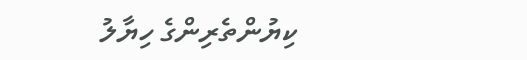ކިޔުންތެރިންގެ ހިޔާލު